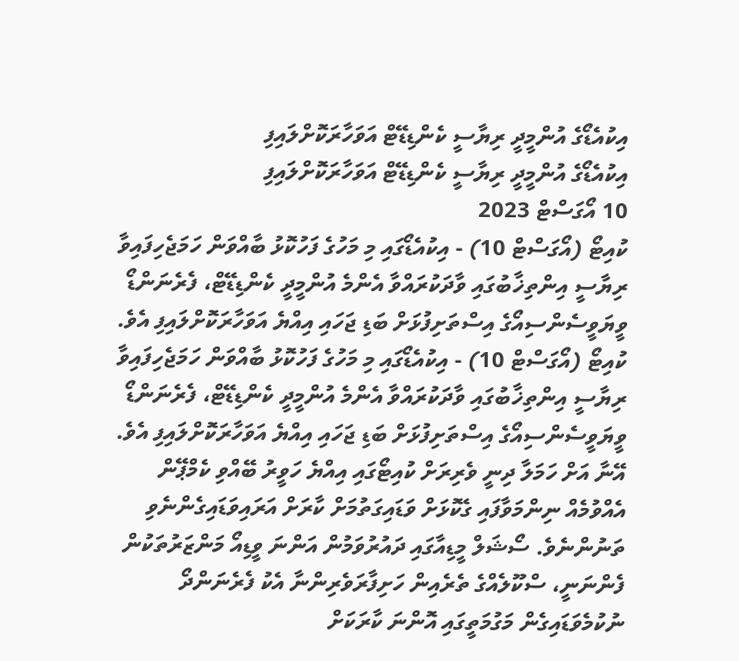އިކުއެޑޯގެ އުންމީދީ ރިޔާސީ ކެންޑިޑޭޓް އަވަހާރަކޮށްލައިފި
އިކުއެޑޯގެ އުންމީދީ ރިޔާސީ ކެންޑިޑޭޓް އަވަހާރަކޮށްލައިފި
10 އޯގަސްޓް 2023
ކުއިޓޯ (އޯގަސްޓް 10) - އިކުއެޑޯގައި މި މަހުގެ ފަހުކޮޅު ބާއްވަން ހަމަޖެހިފައިވާ ރިޔާސީ އިންތިޚާބުގައި ވާދަކުރައްވާ އެންމެ އުންމީދީ ކެންޑިޑޭޓް، ފެރެނަންޑޯ ވީޔަވީސެންސިއޯގެ އިސްތަށިފުޅަށް ބަޑި ޖަހައި އިއްޔެ އަވަހާރަކޮށްލައިފި އެވެ.
ކުއިޓޯ (އޯގަސްޓް 10) - އިކުއެޑޯގައި މި މަހުގެ ފަހުކޮޅު ބާއްވަން ހަމަޖެހިފައިވާ ރިޔާސީ އިންތިޚާބުގައި ވާދަކުރައްވާ އެންމެ އުންމީދީ ކެންޑިޑޭޓް، ފެރެނަންޑޯ ވީޔަވީސެންސިއޯގެ އިސްތަށިފުޅަށް ބަޑި ޖަހައި އިއްޔެ އަވަހާރަކޮށްލައިފި އެވެ.
އޭނާ އަށް ހަމަލާ ދިނީ ވެރިރަށް ކުއިޓޯގައި އިއްޔެ ހަވީރު ބޭއްވި ކެމްޕޭން އެއްވުމެއް ނިންމަވާފައި ގެކޮޅަށް ވަޑައިގަތުމަށް ކާރަށް އަރައިވަޑައިގެންނެވި ތަނުންނެވެ. ސޯޝަލް މީޑިއާގައި ދައުރުވަމުން އަންނަ ވީޑިއޯ މަންޒަރުތަކުން ފެންނަނީ، ސްކޫލެއްގެ ތެރެއިން ހަށިފާރަވެރިންނާ އެކު ފެރެނަންދޯ ނުކުމެވަޑައިގެން މަގުމަތީގައި އޮންނަ ކާރަކަށް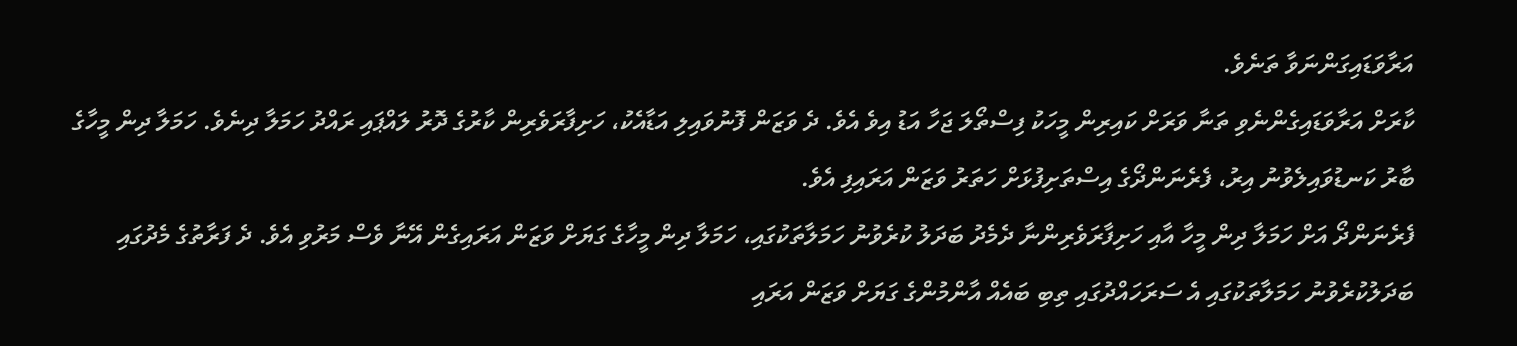އަރާވަޑައިގަންނަވާ ތަނެވެ.
ކާރަށް އަރާވަޑައިގެންނެވި ތަނާ ވަރަށް ކައިރިން މީހަކު ފިސްތޯލަ ޖަހާ އަޑު އިވެ އެވެ. ދެ ވަޒަން ފޮނުވައިލި އަޑާއެކު، ހަށިފާރަވެރިން ކާރުގެ ދޮރު ލައްޕައި ރައްދު ހަމަލާ ދިނެވެ. ހަމަލާ ދިން މީހާގެ ބާރު ކަނޑުވައިލެވުނު އިރު، ފެރެނަންދޯގެ އިސްތަށިފުޅަށް ހަތަރު ވަޒަން އަރައިފި އެވެ.
ފެރެނަންދޯ އަށް ހަމަލާ ދިން މީހާ އާއި ހަށިފާރަވެރިންނާ ދެމެދު ބަދަލު ކުރެވުނު ހަމަލާތަކުގައި، ހަމަލާ ދިން މީހާގެ ގަޔަށް ވަޒަން އަރައިގެން އޭނާ ވެސް މަރުވި އެވެ. ދެ ފަރާތުގެ މެދުގައި ބަދަލުކުރެވުނު ހަމަލާތަކުގައި އެ ސަރަހައްދުގައި ތިބި ބައެއް އާންމުންގެ ގަޔަށް ވަޒަން އަރައި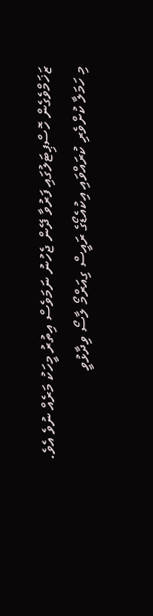ޒަޚަމްވެގެން ހޮސްޕިޓަލުގައި ފަރުވާ ދޭން ޖެހުނު ނަމަވެސް އިތުރު މީހަކު މަރެއް ނުވެ އެވެ.
މި ހަމަލާ ކުށްވެރި ކުރައްވައި އިކުއެޑޯގެ ރައީސް ގިއަރްމޯ ލާސޯ ވިދާޅުވީ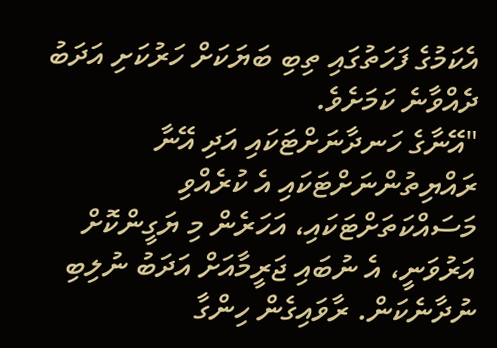އެކަމުގެ ފަހަތުގައި ތިބި ބަޔަކަށް ހަރުކަށި އަދަބު ދެއްވާނެ ކަމަށެވެ.
"އޭނާގެ ހަނދާނަށްޓަކައި އަދި އޭނާ ރައްޔިތުންނަށްޓަކައި އެ ކުރެއްވި މަސައްކަތަށްޓަކައި، އަހަރެން މި ޔަގީންކޮށް އަރުވަނީ، އެ ނުބައި ޖަރީމާއަށް އަދަބު ނުލިބި ނުދާނެކަން. ރާވައިގެން ހިންގާ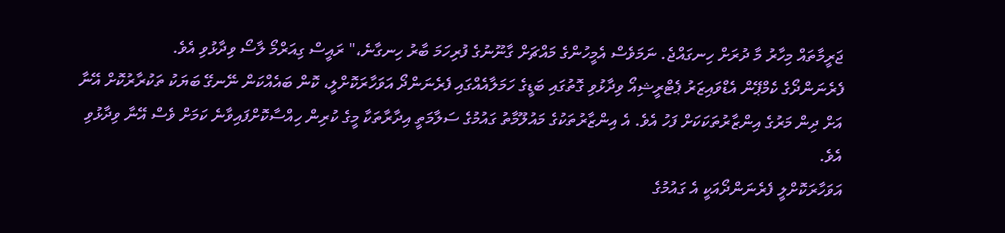ޖަރީމާތައް މިހާރު މާ ދުރަށް ހިނގައްޖެ. ނަމަވެސް އެމީހުންގެ މައްޗަށް ގާނޫނުގެ ފުރިހަމަ ބާރު ހިނގާނެ،" ރައީސް ގިއަރްމޯ ލާސޯ ވިދާޅުވި އެވެ.
ފެރެނަންދޯގެ ކެމްޕޭން އެޑްވައިޒަރު ޕެޓްރީޝިއޯ ވިދާޅުވި ގޮތުގައި ބަޑީގެ ހަމަލާއެއްގައި ފެރެނަންދޯ އަވަހާރަކޮށްލީ، ކޮން ބައެއްކަން ނޭނގޭ ބަޔަކު ތަކުރާރުކޮށް އޭނާ އަށް ދިން މަރުގެ އިންޒާރުތަކަކަށް ފަހު އެވެ. އެ އިންޒާރުތަކުގެ މައުލޫމާތު ގައުމުގެ ސަލާމަތީ އިދާރާތަކާ މީގެ ކުރިން ހިއްސާކޮށްފައިވާނެ ކަމަށް ވެސް އޭނާ ވިދާޅުވި އެވެ.
އަވަހާރަކޮށްލީ ފެރެނަންދޯއަކީ އެ ގައުމުގެ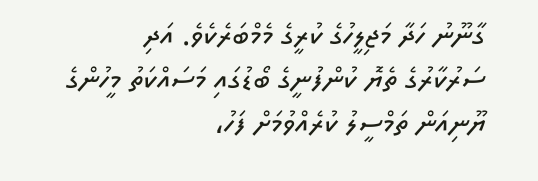ގާނޫނު ހަދާ މަޖިލީހުގެ ކުރީގެ މެމްބަރެކެވެ. އަދި ސަރުކާރުގެ ތެޔޮ ކުންފުނީގެ ބޯޑުގައި މަސައްކަތު މީހުންގެ ޔޫނިއަން ތަމްސީލު ކުރެއްވުމަށް ފަހު،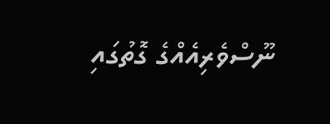ނޫސްވެރިއެއްގެ ގޮތުގައި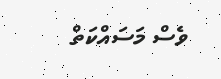ވެސް މަސައްކަތް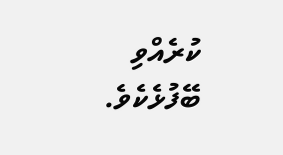ކުރެއްވި ބޭފުޅެކެވެ.